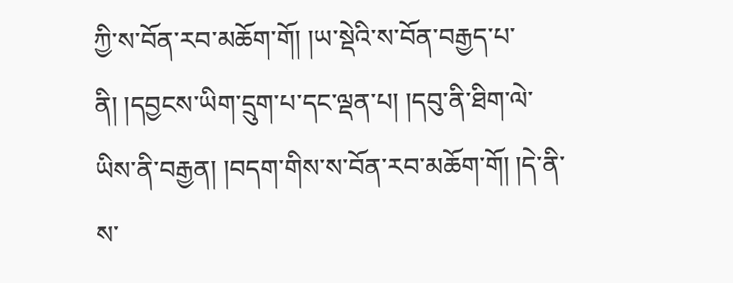ཀྱི་ས་བོན་རབ་མཆོག་གོ། །ཡ་སྡེའི་ས་བོན་བརྒྱད་པ་ནི། །དབྱངས་ཡིག་དྲུག་པ་དང་ལྡན་པ། །དབུ་ནི་ཐིག་ལེ་ ཡིས་ནི་བརྒྱན། །བདག་གིས་ས་བོན་རབ་མཆོག་གོ། །དེ་ནི་ས་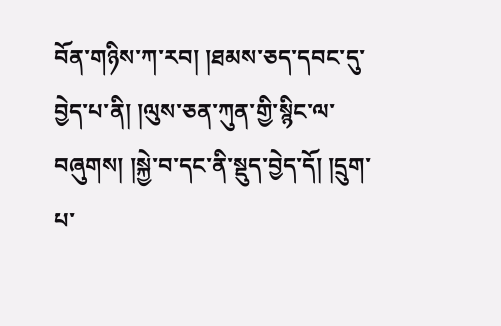བོན་གཉིས་ཀ་རབ། །ཐམས་ཅད་དབང་དུ་བྱེད་པ་ནི། །ལུས་ཅན་ཀུན་གྱི་སྙིང་ལ་བཞུགས། །སྐྱེ་བ་དང་ནི་སྡུད་བྱེད་དོ། །དྲུག་པ་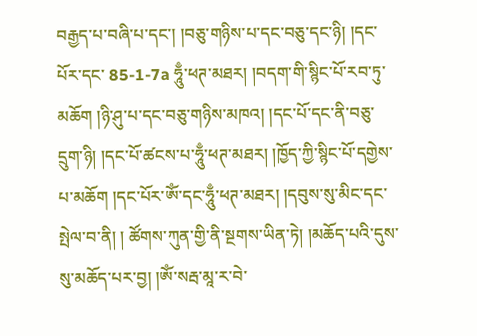བརྒྱད་པ་བཞི་པ་དང་། །བཅུ་གཉིས་པ་དང་བཅུ་དང་ཉི། །དང་པོར་དང་ 85-1-7a ཧཱུྃ་ཕཊ་མཐར། །བདག་གི་སྙིང་པོ་རབ་ཏུ་མཆོག །ཉི་ཤུ་པ་དང་བཅུ་གཉིས་མཁའ། །དང་པོ་དང་ནི་བཅུ་དྲུག་ཉི། །དང་པོ་ཚངས་པ་ཧཱུྃ་ཕཊ་མཐར། །ཁྱོད་ཀྱི་སྙིང་པོ་དགྱེས་པ་མཆོག །དང་པོར་ཨོཾ་དང་ཧཱུྃ་ཕཊ་མཐར། །དབུས་སུ་མིང་དང་སྤེལ་བ་ནི། ། ཚོགས་ཀུན་གྱི་ནི་སྔགས་ཡིན་ཏེ། །མཆོད་པའི་དུས་སུ་མཆོད་པར་བྱ། །ཨོཾ་སརྦ་མཱ་ར་བེ་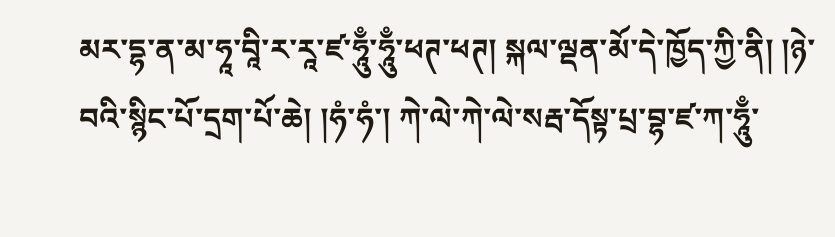མར་དྷ་ན་མ་ཧཱ་བཱི་ར་རཱ་ཛ་ཧཱུྃ་ཧཱུྃ་ཕཊ་ཕཊ། སྐལ་ལྡན་མོ་དེ་ཁྱོད་ཀྱི་ནི། །ཉེ་བའི་སྙིང་པོ་དྲག་པོ་ཆེ། །ཧཾ་ཧཾ་། ཀེ་ལེ་ཀེ་ལེ་སརྦ་དོསྟ་པྲ་བྷ་ཛ་ཀ་ཧཱུྃ་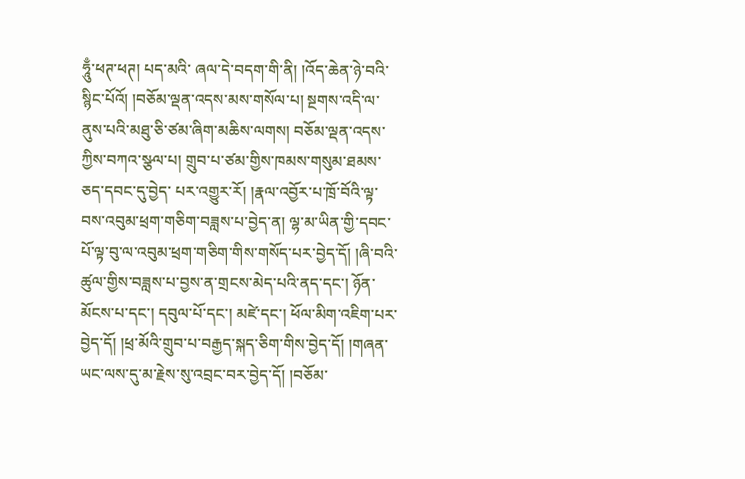ཧཱུྃ་ཕཊ་ཕཊ། པད་མའི་ ཞལ་དེ་བདག་གི་ནི། །འོད་ཆེན་ཉེ་བའི་སྙིང་པོའོ། །བཅོམ་ལྡན་འདས་མས་གསོལ་པ། སྔགས་འདི་ལ་ནུས་པའི་མཐུ་ཅི་ཙམ་ཞིག་མཆིས་ལགས། བཅོམ་ལྡན་འདས་ཀྱིས་བཀའ་སྩལ་པ། གྲུབ་པ་ཙམ་གྱིས་ཁམས་གསུམ་ཐམས་ཅད་དབང་དུ་བྱེད་ པར་འགྱུར་རོ། །རྣལ་འབྱོར་པ་ཁྲོ་བོའི་ལྟ་བས་འབུམ་ཕྲག་གཅིག་བཟླས་པ་བྱེད་ན། ལྷ་མ་ཡིན་གྱི་དབང་པོ་ལྟ་བུ་ལ་འབུམ་ཕྲག་གཅིག་གིས་གསོད་པར་བྱེད་དོ། །ཞི་བའི་ཚུལ་གྱིས་བཟླས་པ་བྱས་ན་གྲངས་མེད་པའི་ནད་དང་། ཉོན་མོངས་པ་དང་། དབུལ་པོ་དང་། མཛེ་དང་། ཕོལ་མིག་འཇིག་པར་བྱེད་དོ། །ཕྲ་མོའི་གྲུབ་པ་བརྒྱད་སྐད་ཅིག་གིས་བྱེད་དོ། །གཞན་ཡང་ལས་དུ་མ་རྗེས་སུ་འབྲང་བར་བྱེད་དོ། །བཅོམ་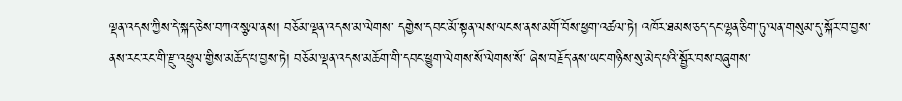ལྡན་འདས་ཀྱིས་དེ་སྐད་ཅེས་བཀའ་སྩལ་ནས། བཅོམ་ལྡན་འདས་མ་ལེགས་ དགྱེས་དབང་མོ་སྟན་ལས་ལངས་ནས་མགོ་བོས་ཕྱག་འཚལ་ཏེ། འཁོར་ཐམས་ཅད་དང་ལྷན་ཅིག་ཏུ་ལན་གསུམ་དུ་སྐོར་བ་བྱས་ནས་རང་རང་གི་རྫུ་འཕྲུལ་གྱིས་མཆོད་པ་བྱས་ཏེ། བཅོམ་ལྡན་འདས་མཆོག་གི་དབང་ཕྱུག་ལེགས་སོ་ལེགས་སོ་ ཞེས་བརྗོད་ནས་ཡང་གཉིས་སུ་མེད་པའི་སྦྱོར་བས་བཞུགས་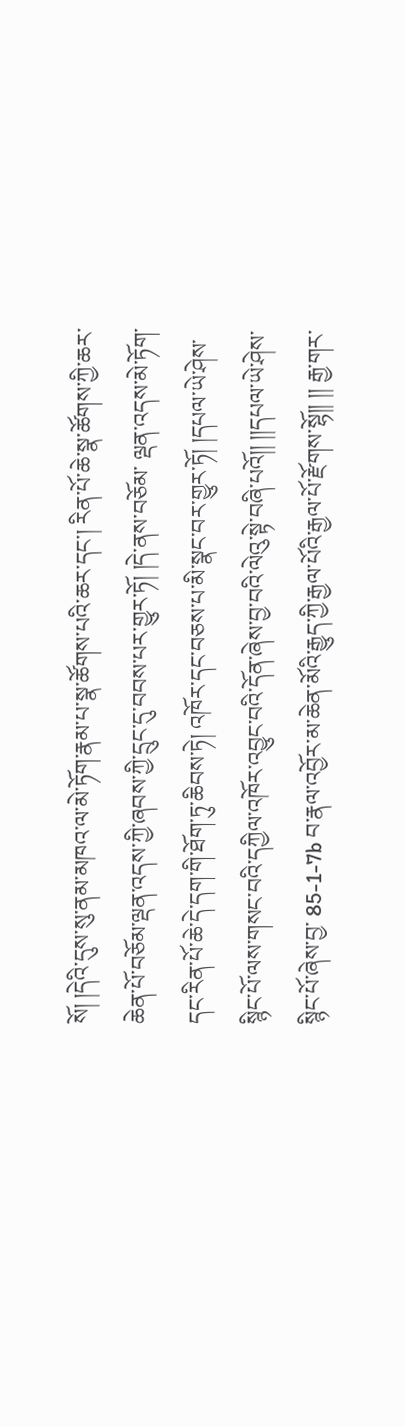སོ། །དེའི་དུས་སུ་ནམ་མཁའ་ལ་མེ་ཏོག་རྣམ་པ་སྣ་ཚོགས་པའི་ཆར་དང་། རིན་པོ་ཆེ་སྣ་ཚོགས་ཀྱི་ཆར་ཆེན་པོ་བཅོམ་ལྡན་འདས་ཀྱི་ཞབས་ཀྱི་དྲུང་དུ་བབས་པར་གྱུར་ཏོ། །དེ་ནས་བཅོམ་ ལྡན་འདས་མེ་ཏོག་དང་རིན་པོ་ཆེ་དེ་དག་གི་ཐོག་ཏུ་ཆིབས་ཏེ། འཁོར་དང་བཅས་པ་མི་སྣང་བར་གྱུར་ཏོ། །དཔལ་ཡེ་ཤེས་སྙིང་པོ་ལས་གསང་བའི་དཀྱིལ་འཁོར་འབྱུང་བའི་དོན་ཞེས་བྱ་བའི་ལེའུ་སྟེ་བཞི་པའོ།། །།དཔལ་ཡེ་ཤེས་སྙིང་པོ་ཞེས་བྱ་ 85-1-7b བ་རྣལ་འབྱོར་མ་ཆེན་མོའི་རྒྱུད་ཀྱི་རྒྱལ་པོའི་རྒྱལ་པོ་རྫོགས་སྷོ།། །། རྒྱ་གར་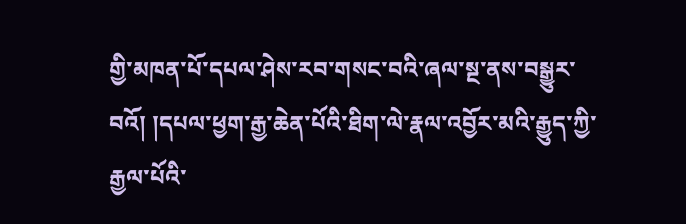གྱི་མཁན་པོ་དཔལ་ཤེས་རབ་གསང་བའི་ཞལ་སྔ་ནས་བསྒྱུར་བའོ། །དཔལ་ཕྱག་རྒྱ་ཆེན་པོའི་ཐིག་ལེ་རྣལ་འབྱོར་མའི་རྒྱུད་ཀྱི་རྒྱལ་པོའི་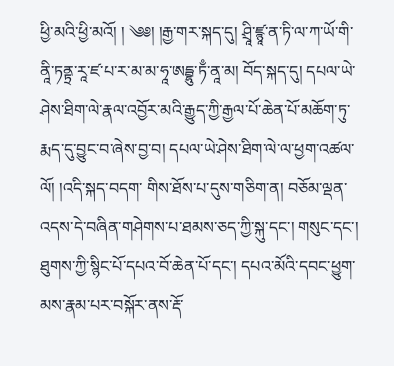ཕྱི་མའི་ཕྱི་མའོ། ། ༄༅། །རྒྱ་གར་སྐད་དུ། ཤྲཱི་ཛྙཱ་ན་ཏི་ལ་ཀ་ཡོ་གི་ནཱི་ཏནྟྲ་རཱ་ཛ་པ་ར་མ་མ་ཧཱ་ཨདྦྷུ་ཏྃ་ནཱ་མ། བོད་སྐད་དུ། དཔལ་ཡེ་ཤེས་ཐིག་ལེ་རྣལ་འབྱོར་མའི་རྒྱུད་ཀྱི་རྒྱལ་པོ་ཆེན་པོ་མཆོག་ཏུ་རྨད་དུ་བྱུང་བ་ཞེས་བྱ་བ། དཔལ་ཡེ་ཤེས་ཐིག་ལེ་ལ་ཕྱག་འཚལ་ལོ། །འདི་སྐད་བདག་ གིས་ཐོས་པ་དུས་གཅིག་ན། བཅོམ་ལྡན་འདས་དེ་བཞིན་གཤེགས་པ་ཐམས་ཅད་ཀྱི་སྐུ་དང་། གསུང་དང་། ཐུགས་ཀྱི་སྙིང་པོ་དཔའ་བོ་ཆེན་པོ་དང་། དཔའ་མོའི་དབང་ཕྱུག་མས་རྣམ་པར་བསྐོར་ནས་རྡོ་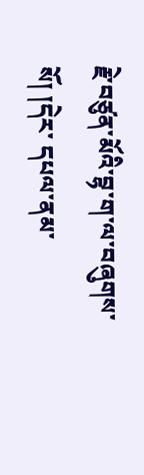རྗེ་བཙུན་མོའི་བྷ་ག་ལ་བཞུགས་སོ། །དེར་ དཔལ་ནམ་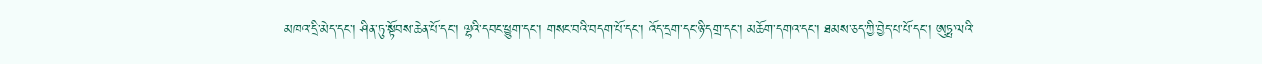མཁའ་དྲི་མེད་དང་། ཤིན་ཏུ་སྟོབས་ཆེན་པོ་དང་། ལྷའི་དབང་ཕྱུག་དང་། གསང་བའི་བདག་པོ་དང་། འོད་དྲག་དང་ཉི་དགྲ་དང་། མཆོག་དགའ་དང་། ཐམས་ཅད་ཀྱི་བྱེད་པ་པོ་དང་། ཨུཏྤ་ལའི་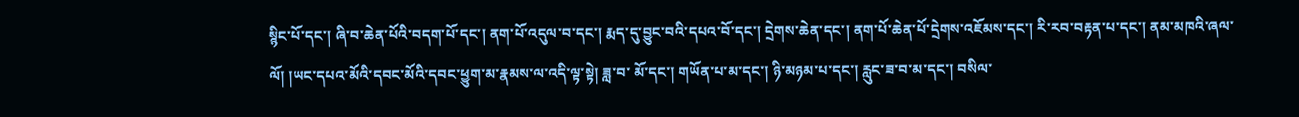སྙིང་པོ་དང་། ཞི་བ་ཆེན་པོའི་བདག་པོ་དང་། ནག་པོ་འདུལ་བ་དང་། རྨད་དུ་བྱུང་བའི་དཔའ་བོ་དང་། དྲེགས་ཆེན་དང་། ནག་པོ་ཆེན་པོ་དྲེགས་འཇོམས་དང་། རི་རབ་བརྟན་པ་དང་། ནམ་མཁའི་ཞལ་ལོ། །ཡང་དཔའ་མོའི་དབང་མོའི་དབང་ཕྱུག་མ་རྣམས་ལ་འདི་ལྟ་སྟེ། ཟླ་བ་ མོ་དང་། གཡོན་པ་མ་དང་། ཉི་མཉམ་པ་དང་། རླུང་ཟ་བ་མ་དང་། བསིལ་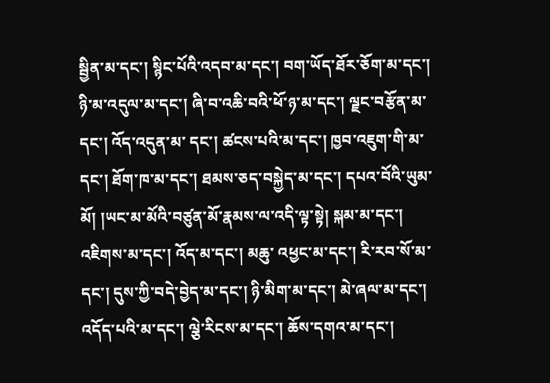སྦྱིན་མ་དང་། སྙིང་པོའི་འདབ་མ་དང་། བག་ཡོད་ཐོར་ཅོག་མ་དང་། ཉི་མ་འདུལ་མ་དང་། ཞི་བ་འཆི་བའི་ཕོ་ཉ་མ་དང་། ལྗང་བརྩོན་མ་དང་། འོད་འདུན་མ་ དང་། ཚངས་པའི་མ་དང་། ཁྱབ་འཇུག་གི་མ་དང་། ཐོག་ཁ་མ་དང་། ཐམས་ཅད་བསྐྱེད་མ་དང་། དཔའ་བོའི་ཡུམ་མོ། །ཡང་མ་མོའི་བཙུན་མོ་རྣམས་ལ་འདི་ལྟ་སྟེ། སྐམ་མ་དང་། འཇིགས་མ་དང་། འོད་མ་དང་། མཆུ་ འཕྱང་མ་དང་། རི་རབ་སོ་མ་དང་། དུས་ཀྱི་བདེ་བྱེད་མ་དང་། ཉི་མིག་མ་དང་། མེ་ཞལ་མ་དང་། འདོད་པའི་མ་དང་། ལྕེ་རིངས་མ་དང་། ཆོས་དགའ་མ་དང་།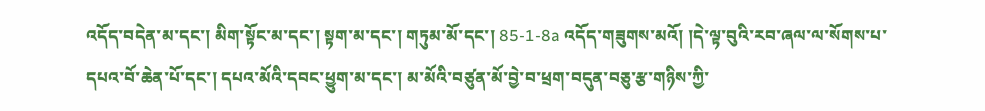འདོད་བདེན་མ་དང་། མིག་སྟོང་མ་དང་། སྟག་མ་དང་། གཏུམ་མོ་དང་། 85-1-8a འདོད་གཟུགས་མའོ། །དེ་ལྟ་བུའི་རབ་ཞལ་ལ་སོགས་པ་དཔའ་བོ་ཆེན་པོ་དང་། དཔའ་མོའི་དབང་ཕྱུག་མ་དང་། མ་མོའི་བཙུན་མོ་བྱེ་བ་ཕྲག་བདུན་བཅུ་རྩ་གཉིས་ཀྱི་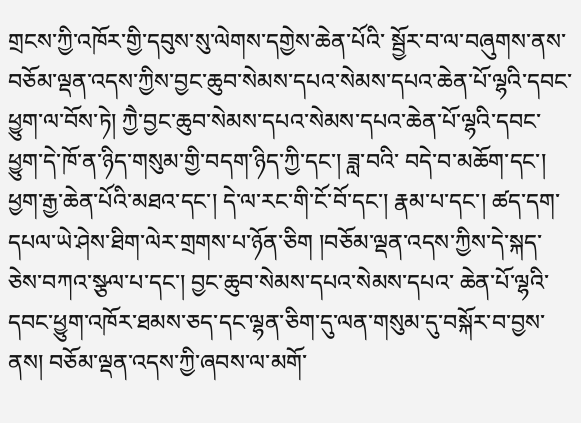གྲངས་ཀྱི་འཁོར་གྱི་དབུས་སུ་ལེགས་དགྱེས་ཆེན་པོའི་ སྦྱོར་བ་ལ་བཞུགས་ནས་བཅོམ་ལྡན་འདས་ཀྱིས་བྱང་ཆུབ་སེམས་དཔའ་སེམས་དཔའ་ཆེན་པོ་ལྷའི་དབང་ཕྱུག་ལ་བོས་ཏེ། ཀྱཻ་བྱང་ཆུབ་སེམས་དཔའ་སེམས་དཔའ་ཆེན་པོ་ལྷའི་དབང་ཕྱུག་དེ་ཁོ་ན་ཉིད་གསུམ་གྱི་བདག་ཉིད་ཀྱི་དང་། ཟླ་བའི་ བདེ་བ་མཆོག་དང་། ཕྱག་རྒྱ་ཆེན་པོའི་མཐའ་དང་། དེ་ལ་རང་གི་ངོ་བོ་དང་། རྣམ་པ་དང་། ཚད་དག་དཔལ་ཡེ་ཤེས་ཐིག་ལེར་གྲགས་པ་ཉོན་ཅིག །བཅོམ་ལྡན་འདས་ཀྱིས་དེ་སྐད་ཅེས་བཀའ་སྩལ་པ་དང་། བྱང་ཆུབ་སེམས་དཔའ་སེམས་དཔའ་ ཆེན་པོ་ལྷའི་དབང་ཕྱུག་འཁོར་ཐམས་ཅད་དང་ལྷན་ཅིག་དུ་ལན་གསུམ་དུ་བསྐོར་བ་བྱས་ནས། བཅོམ་ལྡན་འདས་ཀྱི་ཞབས་ལ་མགོ་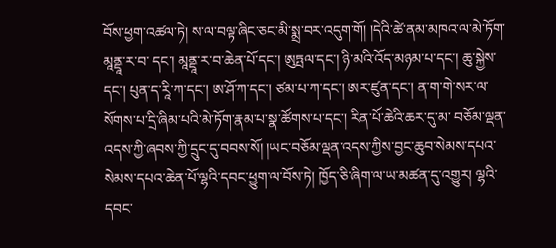བོས་ཕྱག་འཚལ་ཏེ། ས་ལ་བལྟ་ཞིང་ཅང་མི་སྨྲ་བར་འདུག་གོ། །དེའི་ཚེ་ནམ་མཁའ་ལ་མེ་ཏོག་མཱནྡཱ་ར་བ་ དང་། མཱནྡཱ་ར་བ་ཆེན་པོ་དང་། ཨུཏྤལ་དང་། ཉི་མའི་འོད་མཉམ་པ་དང་། ཆུ་སྐྱེས་དང་། པུན་ད་རཱི་ཀ་དང་། ཨ་ཤོ་ཀ་དང་། ཙམ་པ་ཀ་དང་། ཨར་ཛུན་དང་། ན་ག་གེ་སར་ལ་སོགས་པ་དྲི་ཞིམ་པའི་མེ་ཏོག་རྣམ་པ་སྣ་ཚོགས་པ་དང་། རིན་པོ་ཆེའི་ཆར་དུ་མ་ བཅོམ་ལྡན་འདས་ཀྱི་ཞབས་ཀྱི་དྲུང་དུ་བབས་སོ། །ཡང་བཅོམ་ལྡན་འདས་ཀྱིས་བྱང་ཆུབ་སེམས་དཔའ་སེམས་དཔའ་ཆེན་པོ་ལྷའི་དབང་ཕྱུག་ལ་བོས་ཏེ། ཁྱོད་ཅི་ཞིག་ལ་ཡ་མཚན་དུ་འགྱུར། ལྷའི་དབང་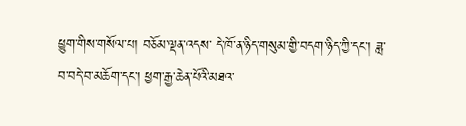ཕྱུག་གིས་གསོལ་པ། བཅོམ་ལྡན་འདས་ དེ་ཁོ་ན་ཉིད་གསུམ་གྱི་བདག་ཉིད་ཀྱི་དང་། ཟླ་བ་བདེ་བ་མཆོག་དང་། ཕྱག་རྒྱ་ཆེན་པོའི་མཐའ་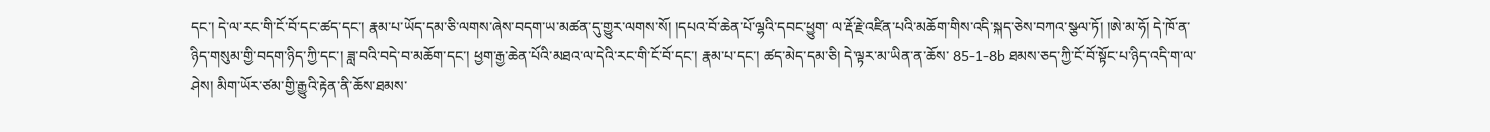དང་། དེ་ལ་རང་གི་ངོ་བོ་དང་ཚད་དང་། རྣམ་པ་ཡོད་དམ་ཅི་ལགས་ཞེས་བདག་ཡ་མཚན་དུ་གྱུར་ལགས་སོ། །དཔའ་བོ་ཆེན་པོ་ལྷའི་དབང་ཕྱུག་ ལ་རྡོ་རྗེ་འཛིན་པའི་མཆོག་གིས་འདི་སྐད་ཅེས་བཀའ་སྩལ་ཏོ། །ཨེ་མ་ཧོ། དེ་ཁོ་ན་ཉིད་གསུམ་གྱི་བདག་ཉིད་ཀྱི་དང་། ཟླ་བའི་བདེ་བ་མཆོག་དང་། ཕྱག་རྒྱ་ཆེན་པོའི་མཐའ་ལ་དེའི་རང་གི་ངོ་བོ་དང་། རྣམ་པ་དང་། ཚད་མེད་དམ་ཅི། དེ་ལྟར་མ་ཡིན་ན་ཆོས་ 85-1-8b ཐམས་ཅད་ཀྱི་ངོ་བོ་སྟོང་པ་ཉིད་འདི་ག་ལ་ཤེས། མིག་ཡོར་ཙམ་གྱི་རྒྱུའི་རྟེན་ནི་ཆོས་ཐམས་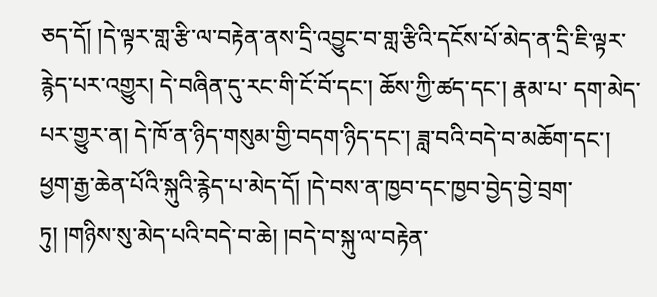ཅད་དོ། །དེ་ལྟར་གླ་རྩི་ལ་བརྟེན་ནས་དྲི་འབྱུང་བ་གླ་རྩིའི་དངོས་པོ་མེད་ན་དྲི་ཇི་ལྟར་རྙེད་པར་འགྱུར། དེ་བཞིན་དུ་རང་གི་ངོ་བོ་དང་། ཆོས་ཀྱི་ཚད་དང་། རྣམ་པ་ དག་མེད་པར་གྱུར་ན། དེ་ཁོ་ན་ཉིད་གསུམ་གྱི་བདག་ཉིད་དང་། ཟླ་བའི་བདེ་བ་མཆོག་དང་། ཕྱག་རྒྱ་ཆེན་པོའི་སྐུའི་རྙེད་པ་མེད་དོ། །དེ་བས་ན་ཁྱབ་དང་ཁྱབ་བྱེད་བྱེ་བྲག་ཏུ། །གཉིས་སུ་མེད་པའི་བདེ་བ་ཆེ། །བདེ་བ་སྐུ་ལ་བརྟེན་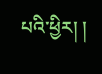པའི་ཕྱིར། །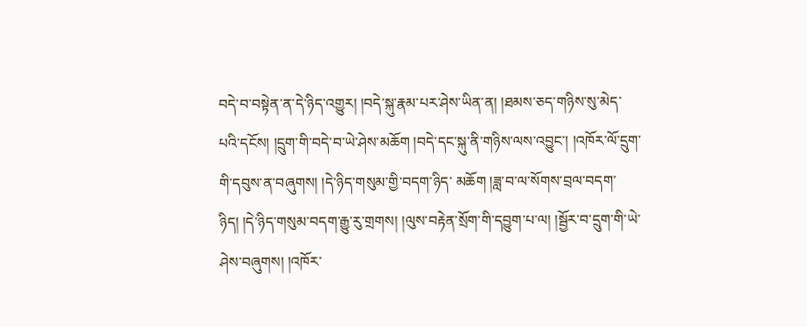བདེ་བ་བསྟེན་ན་དེ་ཉིད་འགྱུར། །བདེ་སྐུ་རྣམ་པར་ཤེས་ཡིན་ན། །ཐམས་ཅད་གཉིས་སུ་མེད་པའི་དངོས། །དྲུག་གི་བདེ་བ་ཡེ་ཤེས་མཆོག །བདེ་དང་སྐུ་ནི་གཉིས་ལས་འབྱུང་། །འཁོར་ལོ་དྲུག་གི་དབུས་ན་བཞུགས། །དེ་ཉིད་གསུམ་གྱི་བདག་ཉིད་ མཆོག །ཟླ་བ་ལ་སོགས་བྲལ་བདག་ཉིད། །དེ་ཉིད་གསུམ་བདག་རྒྱུ་རུ་གྲགས། །ལུས་བརྟེན་སྲོག་གི་དབྱུག་པ་ལ། །སྦྱོར་བ་དྲུག་གི་ཡེ་ཤེས་བཞུགས། །འཁོར་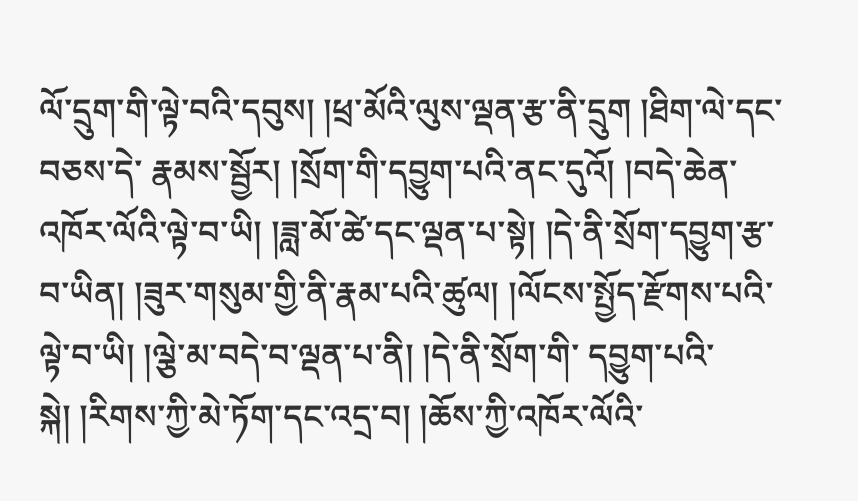ལོ་དྲུག་གི་ལྟེ་བའི་དབུས། །ཕྲ་མོའི་ལུས་ལྡན་རྩ་ནི་དྲུག །ཐིག་ལེ་དང་བཅས་དེ་ རྣམས་སྦྱོར། །སྲོག་གི་དབྱུག་པའི་ནང་དུའོ། །བདེ་ཆེན་འཁོར་ལོའི་ལྟེ་བ་ཡི། །ཟླ་མོ་ཚེ་དང་ལྡན་པ་སྟེ། །དེ་ནི་སྲོག་དབྱུག་རྩ་བ་ཡིན། །ཟུར་གསུམ་གྱི་ནི་རྣམ་པའི་ཚུལ། །ལོངས་སྤྱོད་རྫོགས་པའི་ལྟེ་བ་ཡི། །ལྕེ་མ་བདེ་བ་ལྡན་པ་ནི། །དེ་ནི་སྲོག་གི་ དབྱུག་པའི་སྐེ། །རིགས་ཀྱི་མེ་ཏོག་དང་འདྲ་བ། །ཆོས་ཀྱི་འཁོར་ལོའི་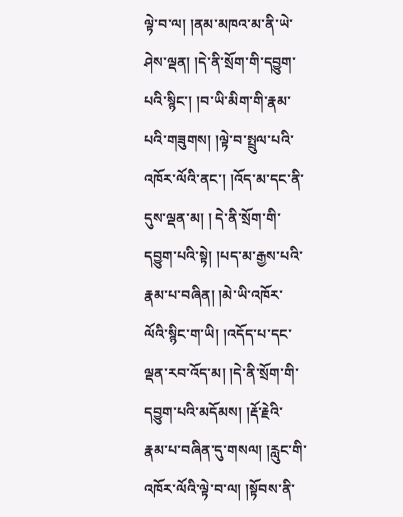ལྟེ་བ་ལ། །ནམ་མཁའ་མ་ནི་ཡེ་ཤེས་ལྡན། །དེ་ནི་སྲོག་གི་དབྱུག་པའི་སྙིང་། །བ་ཡི་མིག་གི་རྣམ་པའི་གཟུགས། །ལྟེ་བ་སྤྲུལ་པའི་འཁོར་ལོའི་ནང་། །འོད་མ་དང་ནི་དུས་ལྡན་མ། ། དེ་ནི་སྲོག་གི་དབྱུག་པའི་སྟེ། །པད་མ་རྒྱས་པའི་རྣམ་པ་བཞིན། །མེ་ཡི་འཁོར་ལོའི་སྙིང་ག་ཡི། །འདོད་པ་དང་ལྡན་རབ་འོད་མ། །དེ་ནི་སྲོག་གི་དབྱུག་པའི་མདོམས། །རྡོ་རྗེའི་རྣམ་པ་བཞིན་དུ་གསལ། །རླུང་གི་འཁོར་ལོའི་ལྟེ་བ་ལ། །སྟོབས་ནི་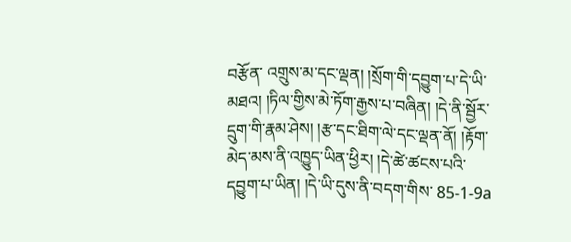བརྩོན་ འགྲུས་མ་དང་ལྡན། །སྲོག་གི་དབྱུག་པ་དེ་ཡི་མཐའ། །ཏིལ་གྱིས་མེ་ཏོག་རྒྱས་པ་བཞིན། །དེ་ནི་སྦྱོར་དྲུག་གི་རྣམ་ཤེས། །རྩ་དང་ཐིག་ལེ་དང་ལྡན་ནོ། །རྟོག་མེད་མས་ནི་འཁྱུད་ཡིན་ཕྱིར། །དེ་ཚེ་ཚངས་པའི་དབྱུག་པ་ཡིན། །དེ་ཡི་དུས་ནི་བདག་གིས་ 85-1-9a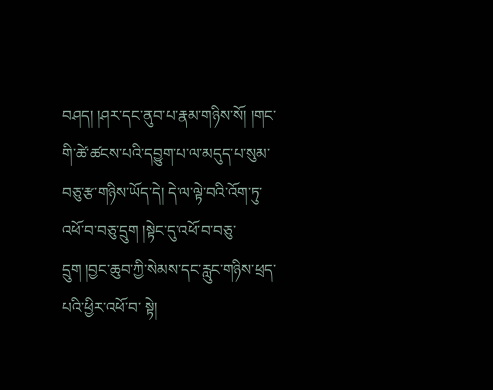བཤད། །ཤར་དང་ནུབ་པ་རྣམ་གཉིས་སོ། །གང་གི་ཚེ་ཚངས་པའི་དབྱུག་པ་ལ་མདུད་པ་སུམ་བཅུ་རྩ་གཉིས་ཡོད་དེ། དེ་ལ་ལྟེ་བའི་འོག་ཏུ་འཕོ་བ་བཅུ་དྲུག །སྟེང་དུ་འཕོ་བ་བཅུ་དྲུག །བྱང་ཆུབ་ཀྱི་སེམས་དང་རླུང་གཉིས་ཕྲད་པའི་ཕྱིར་འཕོ་བ་ སྟེ།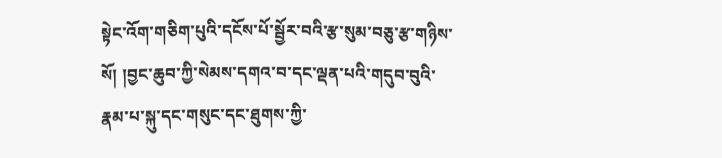སྟེང་འོག་གཅིག་པུའི་དངོས་པོ་སྦྱོར་བའི་རྩ་སུམ་བཅུ་རྩ་གཉིས་སོ། །བྱང་ཆུབ་ཀྱི་སེམས་དགའ་བ་དང་ལྡན་པའི་གདུབ་བུའི་རྣམ་པ་སྐུ་དང་གསུང་དང་ཐུགས་ཀྱི་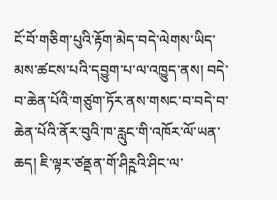ངོ་བོ་གཅིག་པུའི་རྟོག་མེད་བདེ་ལེགས་ཡིད་མས་ཚངས་པའི་དབྱུག་པ་ལ་འཁྱུད་ནས། བདེ་བ་ཆེན་པོའི་གཙུག་ཏོར་ནས་གསང་བ་བདེ་བ་ཆེན་པོའི་ནོར་བུའི་ཁ་རླུང་གི་འཁོར་ལོ་ཡན་ཆད། ཇི་ལྟར་ཙནྡན་གོ་ཤིཪྵའི་ཤིང་ལ་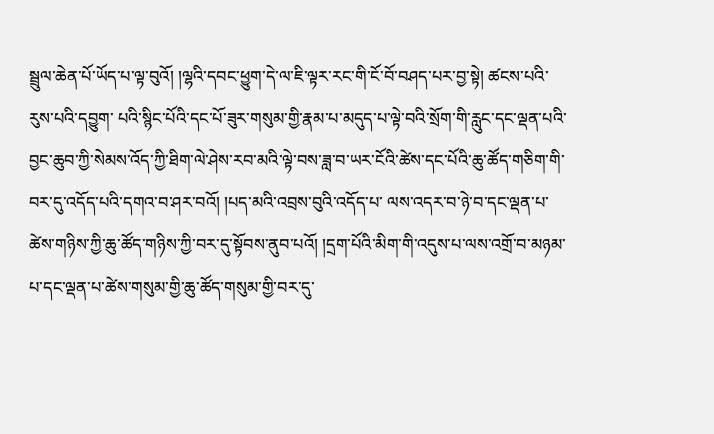སྦྲུལ་ཆེན་པོ་ཡོད་པ་ལྟ་བུའོ། །ལྷའི་དབང་ཕྱུག་དེ་ལ་ཇི་ལྟར་རང་གི་ངོ་བོ་བཤད་པར་བྱ་སྟེ། ཚངས་པའི་རུས་པའི་དབྱུག་ པའི་སྙིང་པོའི་དང་པོ་ཟུར་གསུམ་གྱི་རྣམ་པ་མདུད་པ་ལྟེ་བའི་སྲོག་གི་རླུང་དང་ལྡན་པའི་བྱང་ཆུབ་ཀྱི་སེམས་འོད་ཀྱི་ཐིག་ལེ་ཤེས་རབ་མའི་ལྟེ་བས་ཟླ་བ་ཡར་ངོའི་ཚེས་དང་པོའི་ཆུ་ཚོད་གཅིག་གི་བར་དུ་འདོད་པའི་དགའ་བ་ཤར་བའོ། །པད་མའི་འབྲས་བུའི་འདོད་པ་ ལས་འདར་བ་ཉེ་བ་དང་ལྡན་པ་ཚེས་གཉིས་ཀྱི་ཆུ་ཚོད་གཉིས་ཀྱི་བར་དུ་སྟོབས་ནུབ་པའོ། །དྲག་པོའི་མིག་གི་འདུས་པ་ལས་འགྲོ་བ་མཉམ་པ་དང་ལྡན་པ་ཚེས་གསུམ་གྱི་ཆུ་ཚོད་གསུམ་གྱི་བར་དུ་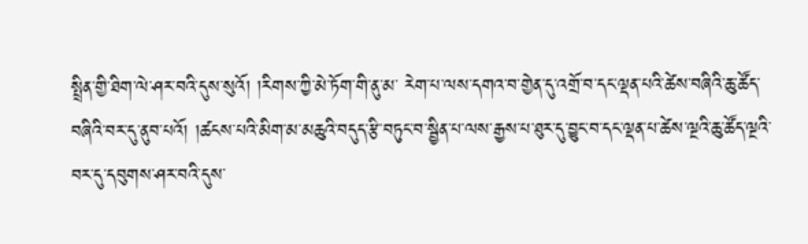སྤྲིན་གྱི་ཐིག་ལེ་ཤར་བའི་དུས་སུའོ། །རིགས་ཀྱི་མེ་ཏོག་གི་ནུ་མ་ རེག་པ་ལས་དགའ་བ་གྱེན་དུ་འགྲོ་བ་དང་ལྡན་པའི་ཚེས་བཞིའི་ཆུ་ཚོད་བཞིའི་བར་དུ་ནུབ་པའོ། །ཚངས་པའི་མིག་མ་མཆུའི་བདུད་རྩི་བཏུང་བ་སྦྱིན་པ་ལས་རྒྱས་པ་ཐུར་དུ་བྱུང་བ་དང་ལྡན་པ་ཚེས་ལྔའི་ཆུ་ཚོད་ལྔའི་བར་དུ་དབུགས་ཤར་བའི་དུས་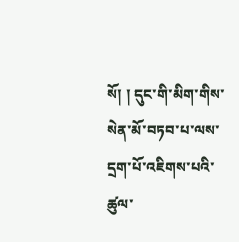སོ། ། དུང་གི་མིག་གིས་སེན་མོ་བཏབ་པ་ལས་དྲག་པོ་འཇིགས་པའི་ཚུལ་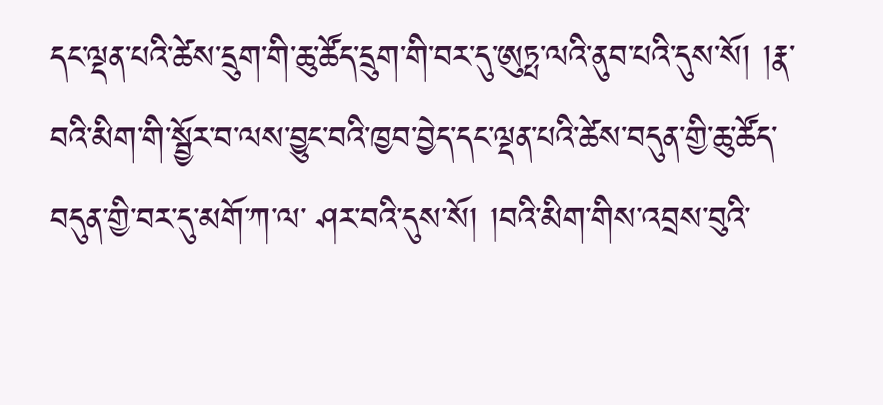དང་ལྡན་པའི་ཚེས་དྲུག་གི་ཆུ་ཚོད་དྲུག་གི་བར་དུ་ཨུཏྤ་ལའི་ནུབ་པའི་དུས་སོ། །རྣ་བའི་མིག་གི་སྦྱོར་བ་ལས་བྱུང་བའི་ཁྱབ་བྱེད་དང་ལྡན་པའི་ཚེས་བདུན་གྱི་ཆུ་ཚོད་བདུན་གྱི་བར་དུ་མགོ་ཀ་ལ་ ཤར་བའི་དུས་སོ། །བའི་མིག་གིས་འབྲས་བུའི་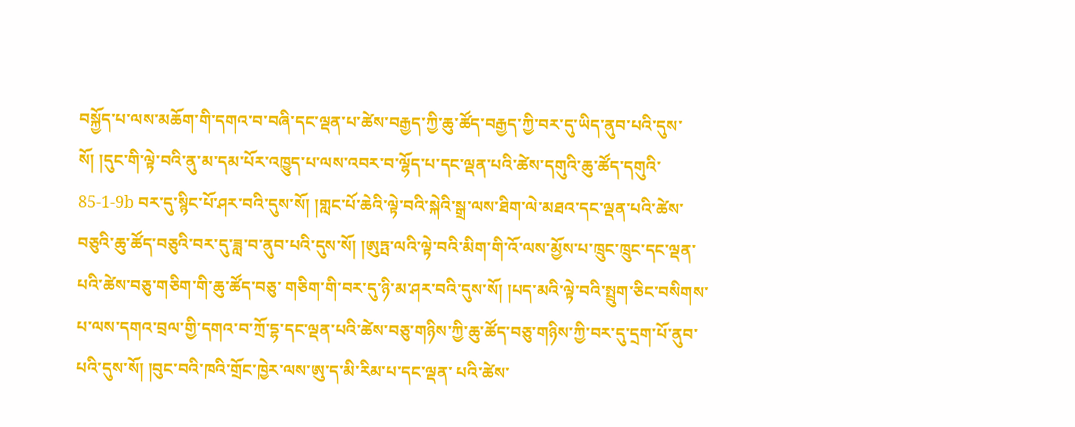བསྐྱོད་པ་ལས་མཆོག་གི་དགའ་བ་བཞི་དང་ལྡན་པ་ཚེས་བརྒྱད་ཀྱི་ཆུ་ཚོད་བརྒྱད་ཀྱི་བར་དུ་ཡིད་ནུབ་པའི་དུས་སོ། །དུང་གི་ལྟེ་བའི་ནུ་མ་དམ་པོར་འཁྱུད་པ་ལས་འབར་བ་ལྷོད་པ་དང་ལྡན་པའི་ཚེས་དགུའི་ཆུ་ཚོད་དགུའི་ 85-1-9b བར་དུ་སྙིང་པོ་ཤར་བའི་དུས་སོ། །གླང་པོ་ཆེའི་ལྟེ་བའི་སྐེའི་སྒྲ་ལས་ཐིག་ལེ་མཐའ་དང་ལྡན་པའི་ཚེས་བཅུའི་ཆུ་ཚོད་བཅུའི་བར་དུ་ཟླ་བ་ནུབ་པའི་དུས་སོ། །ཨུཏྤ་ལའི་ལྟེ་བའི་མིག་གི་འོ་ལས་མྱོས་པ་ཁྲུང་ཁྲུང་དང་ལྡན་པའི་ཚེས་བཅུ་གཅིག་གི་ཆུ་ཚོད་བཅུ་ གཅིག་གི་བར་དུ་ཉི་མ་ཤར་བའི་དུས་སོ། །པད་མའི་ལྟེ་བའི་སྤྲུག་ཅིང་བསིགས་པ་ལས་དགའ་བྲལ་གྱི་དགའ་བ་ཀྲོ་དྷ་དང་ལྡན་པའི་ཚེས་བཅུ་གཉིས་ཀྱི་ཆུ་ཚོད་བཅུ་གཉིས་ཀྱི་བར་དུ་དྲག་པོ་ནུབ་པའི་དུས་སོ། །བུང་བའི་ཁའི་གྲོང་ཁྱེར་ལས་ཨུ་ད་མི་རིམ་པ་དང་ལྡན་ པའི་ཚེས་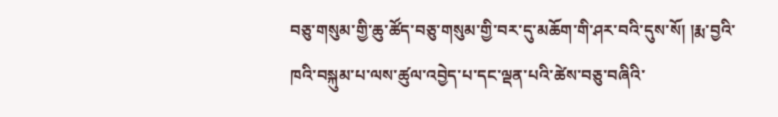བཅུ་གསུམ་གྱི་ཆུ་ཚོད་བཅུ་གསུམ་གྱི་བར་དུ་མཆོག་གི་ཤར་བའི་དུས་སོ། །རྨ་བྱའི་ཁའི་བསྐུམ་པ་ལས་ཚུལ་འབྱེད་པ་དང་ལྡན་པའི་ཚེས་བཅུ་བཞིའི་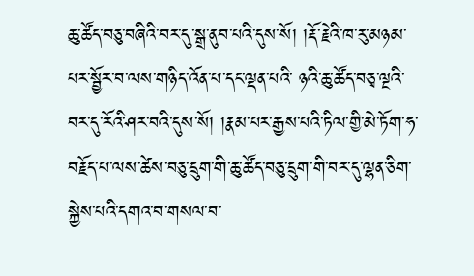ཆུ་ཚོད་བཅུ་བཞིའི་བར་དུ་སྒྲ་ནུབ་པའི་དུས་སོ། །རྡོ་རྗེའི་ཁ་རུ་མཉམ་པར་སྦྱོར་བ་ལས་གཉིད་འོན་པ་དང་ལྡན་པའི་ ཉའི་ཆུ་ཚོད་བཅྭ་ལྔའི་བར་དུ་རོའི་ཤར་བའི་དུས་སོ། །རྣམ་པར་རྒྱས་པའི་ཏིལ་གྱི་མེ་ཏོག་ཧ་བརྗོད་པ་ལས་ཚེས་བཅུ་དྲུག་གི་ཆུ་ཚོད་བཅུ་དྲུག་གི་བར་དུ་ལྷན་ཅིག་སྐྱེས་པའི་དགའ་བ་གསལ་བ་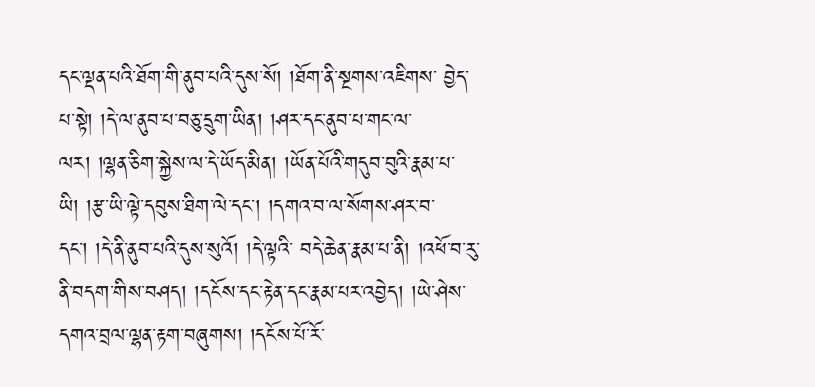དང་ལྡན་པའི་ཐོག་གི་ནུབ་པའི་དུས་སོ། །ཐོག་ནི་སྔགས་འཇིགས་ བྱེད་པ་སྟེ། །དེ་ལ་ནུབ་པ་བཅུ་དྲུག་ཡིན། །ཤར་དང་ནུབ་པ་གང་ལ་ལར། །ལྷན་ཅིག་སྐྱེས་ལ་དེ་ཡོད་མིན། །ཡོན་པོའི་གདུབ་བུའི་རྣམ་པ་ཡི། །རྩ་ཡི་ལྟེ་དབུས་ཐིག་ལེ་དང་། །དགའ་བ་ལ་སོགས་ཤར་བ་དང་། །དེ་ནི་ནུབ་པའི་དུས་སུའོ། །དེ་ལྟའི་ བདེ་ཆེན་རྣམ་པ་ནི། །འཕོ་བ་རུ་ནི་བདག་གིས་བཤད། །དངོས་དང་རྟེན་དང་རྣམ་པར་འབྱེད། །ཡེ་ཤེས་དགའ་བྲལ་ལྷན་རྟག་བཞུགས། །དངོས་པོ་རོ་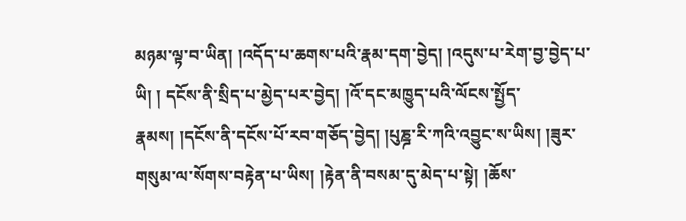མཉམ་ལྟ་བ་ཡིན། །འདོད་པ་ཆགས་པའི་རྣམ་དག་བྱེད། །འདུས་པ་རེག་བྱ་བྱེད་པ་ཡི། ། དངོས་ནི་སྲིད་པ་མྱེད་པར་བྱེད། །འོ་དང་མཁྱུད་པའི་ལོངས་སྤྱོད་རྣམས། །དངོས་ནི་དངོས་པོ་རབ་གཅོད་བྱེད། །པུཎྜ་རི་ཀའི་འབྱུང་ས་ཡིས། །ཟུར་གསུམ་ལ་སོགས་བརྟེན་པ་ཡིས། །རྟེན་ནི་བསམ་དུ་མེད་པ་སྟེ། །ཆོས་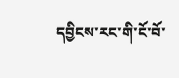དབྱིངས་རང་གི་ངོ་བོ་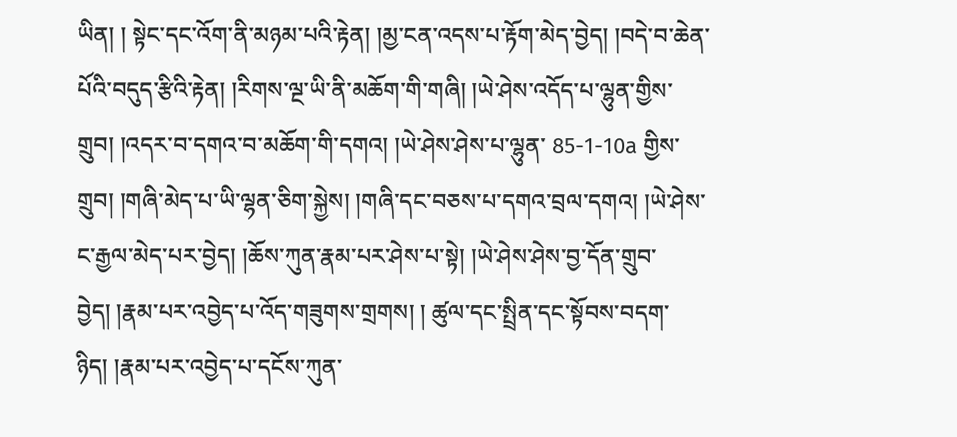ཡིན། ། སྟེང་དང་འོག་ནི་མཉམ་པའི་རྟེན། །མྱ་ངན་འདས་པ་རྟོག་མེད་བྱེད། །བདེ་བ་ཆེན་པོའི་བདུད་རྩིའི་རྟེན། །རིགས་ལྔ་ཡི་ནི་མཆོག་གི་གཞི། །ཡེ་ཤེས་འདོད་པ་ལྷུན་གྱིས་གྲུབ། །འདར་བ་དགའ་བ་མཆོག་གི་དགའ། །ཡེ་ཤེས་ཤེས་པ་ལྷུན་ 85-1-10a གྱིས་གྲུབ། །གཞི་མེད་པ་ཡི་ལྷན་ཅིག་སྐྱེས། །གཞི་དང་བཅས་པ་དགའ་བྲལ་དགའ། །ཡེ་ཤེས་ང་རྒྱལ་མེད་པར་བྱེད། །ཆོས་ཀུན་རྣམ་པར་ཤེས་པ་སྟེ། །ཡེ་ཤེས་ཤེས་བྱ་དོན་གྲུབ་བྱེད། །རྣམ་པར་འབྱེད་པ་འོད་གཟུགས་གྲགས། ། ཚུལ་དང་སྤྲིན་དང་སྟོབས་བདག་ཉིད། །རྣམ་པར་འབྱེད་པ་དངོས་ཀུན་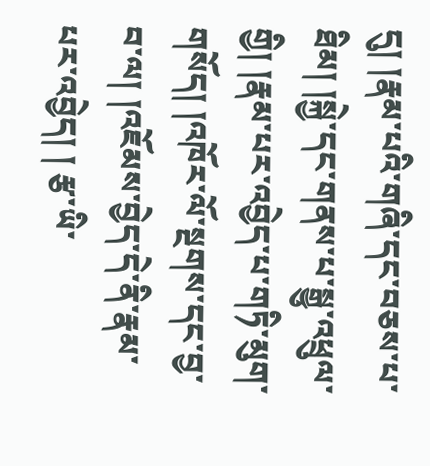དུ། །རྣམ་པའི་གཞི་དང་བཅས་པ་ཐིམ། །སྐྱེ་དང་གནས་པ་སྒྱུ་འཕྲུལ་གྱི། །རྣམ་པར་འབྱེད་པ་གཏི་མུག་གསོད། །འཁོར་ལོ་སྔགས་དང་བྱ་བ་ལ། །འཇོམས་བྱེད་དེ་ནི་རྣམ་པར་འབྱེད། ། རྩ་ཡི་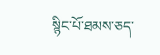སྙིང་པོ་ཐམས་ཅད་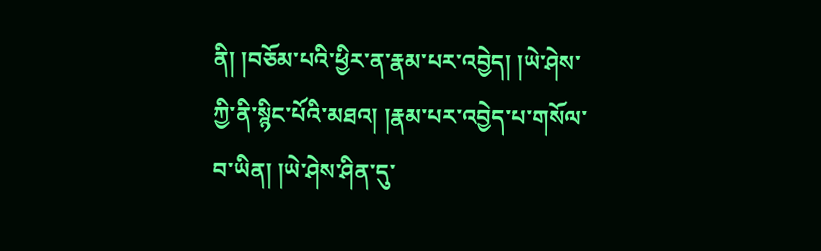ནི། །བཅོམ་པའི་ཕྱིར་ན་རྣམ་པར་འབྱེད། །ཡེ་ཤེས་ཀྱི་ནི་སྙིང་པོའི་མཐའ། །རྣམ་པར་འབྱེད་པ་གསོལ་བ་ཡིན། །ཡེ་ཤེས་ཤིན་དུ་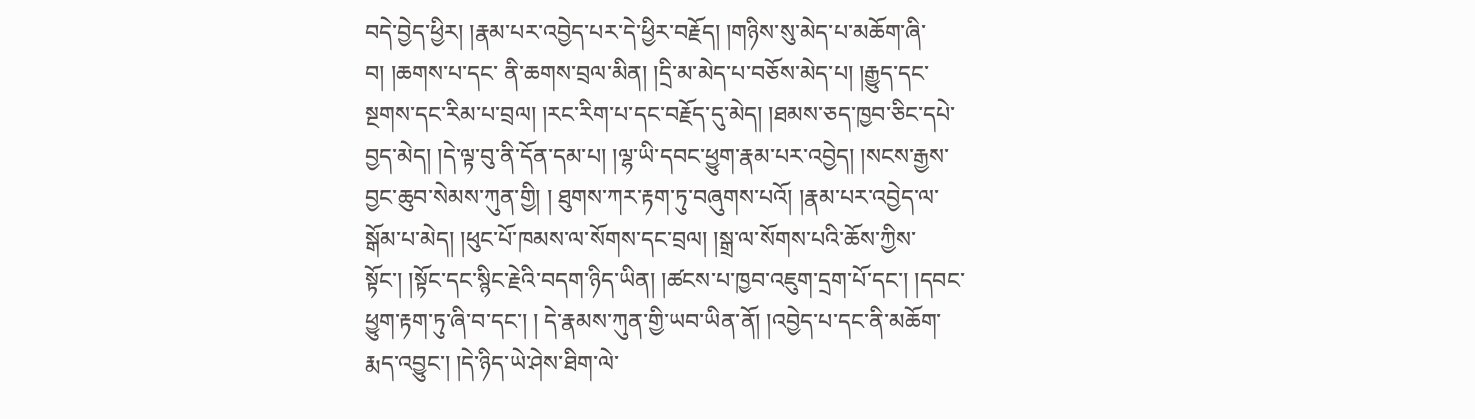བདེ་བྱེད་ཕྱིར། །རྣམ་པར་འབྱེད་པར་དེ་ཕྱིར་བརྗོད། །གཉིས་སུ་མེད་པ་མཆོག་ཞི་བ། །ཆགས་པ་དང་ ནི་ཆགས་བྲལ་མིན། །དྲི་མ་མེད་པ་བཅོས་མེད་པ། །རྒྱུད་དང་སྔགས་དང་རིམ་པ་བྲལ། །རང་རིག་པ་དང་བརྗོད་དུ་མེད། །ཐམས་ཅད་ཁྱབ་ཅིང་དཔེ་བྱད་མེད། །དེ་ལྟ་བུ་ནི་དོན་དམ་པ། །ལྷ་ཡི་དབང་ཕྱུག་རྣམ་པར་འབྱེད། །སངས་རྒྱས་བྱང་ཆུབ་སེམས་ཀུན་གྱི། ། ཐུགས་ཀར་རྟག་ཏུ་བཞུགས་པའོ། །རྣམ་པར་འབྱེད་ལ་སྒོམ་པ་མེད། །ཕུང་པོ་ཁམས་ལ་སོགས་དང་བྲལ། །སྒྲ་ལ་སོགས་པའི་ཆོས་ཀྱིས་སྟོང་། །སྟོང་དང་སྙིང་རྗེའི་བདག་ཉིད་ཡིན། །ཚངས་པ་ཁྱབ་འཇུག་དྲག་པོ་དང་། །དབང་ཕྱུག་རྟག་ཏུ་ཞི་བ་དང་། ། དེ་རྣམས་ཀུན་གྱི་ཡབ་ཡིན་ནོ། །འབྱེད་པ་དང་ནི་མཆོག་རྨད་འབྱུང་། །དེ་ཉིད་ཡེ་ཤེས་ཐིག་ལེ་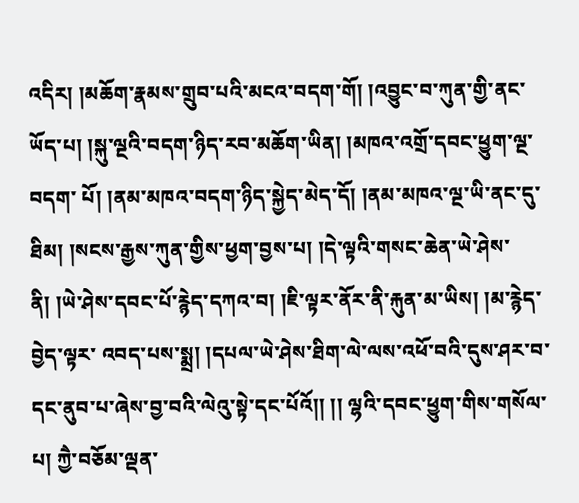འདིར། །མཆོག་རྣམས་གྲུབ་པའི་མངའ་བདག་གོ། །འབྱུང་བ་ཀུན་གྱི་ནང་ཡོད་པ། །སྐུ་ལྔའི་བདག་ཉིད་རབ་མཆོག་ཡིན། །མཁའ་འགྲོ་དབང་ཕྱུག་ལྔ་བདག་ པོ། །ནམ་མཁའ་བདག་ཉིད་སྐྱེད་མེད་དོ། །ནམ་མཁའ་ལྔ་ཡི་ནང་དུ་ཐིམ། །སངས་རྒྱས་ཀུན་གྱིས་ཕྱག་བྱས་པ། །དེ་ལྟའི་གསང་ཆེན་ཡེ་ཤེས་ནི། །ཡེ་ཤེས་དབང་པོ་རྙེད་དཀའ་བ། །ཇི་ལྟར་ནོར་ནི་རྐུན་མ་ཡིས། །མ་རྙེད་བྱེད་ལྟར་ འབད་པས་སྨྲ། །དཔལ་ཡེ་ཤེས་ཐིག་ལེ་ལས་འཕོ་བའི་དུས་ཤར་བ་དང་ནུབ་པ་ཞེས་བྱ་བའི་ལེའུ་སྟེ་དང་པོའོ།། །། ལྷའི་དབང་ཕྱུག་གིས་གསོལ་པ། ཀྱཻ་བཅོམ་ལྡན་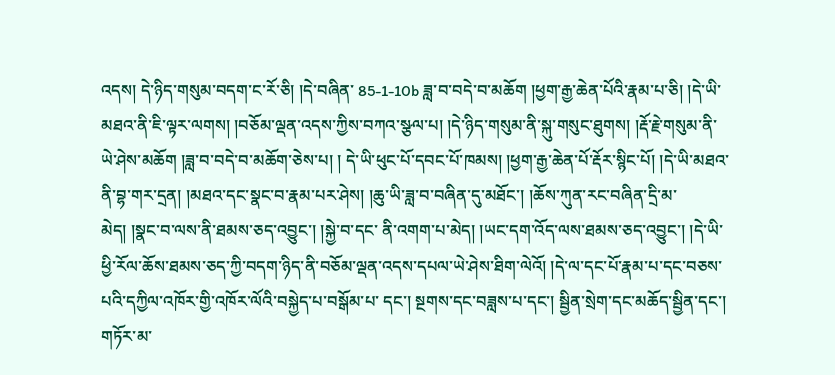འདས། དེ་ཉིད་གསུམ་བདག་ང་རོ་ཅི། །དེ་བཞིན་ 85-1-10b ཟླ་བ་བདེ་བ་མཆོག །ཕྱག་རྒྱ་ཆེན་པོའི་རྣམ་པ་ཅི། །དེ་ཡི་མཐའ་ནི་ཇི་ལྟར་ལགས། །བཅོམ་ལྡན་འདས་ཀྱིས་བཀའ་སྩལ་པ། །དེ་ཉིད་གསུམ་ནི་སྐུ་གསུང་ཐུགས། །རྡོ་རྗེ་གསུམ་ནི་ཡེ་ཤེས་མཆོག །ཟླ་བ་བདེ་བ་མཆོག་ཅེས་པ། ། དེ་ཡི་ཕུང་པོ་དབང་པོ་ཁམས། །ཕྱག་རྒྱ་ཆེན་པོ་རྡོར་སྙིང་པོ། །དེ་ཡི་མཐའ་ནི་བྷ་གར་དྲན། །མཐའ་དང་སྣང་བ་རྣམ་པར་ཤེས། །ཆུ་ཡི་ཟླ་བ་བཞིན་དུ་མཐོང་། །ཆོས་ཀུན་རང་བཞིན་དྲི་མ་མེད། །སྣང་བ་ལས་ནི་ཐམས་ཅད་འབྱུང་། །སྐྱེ་བ་དང་ ནི་འགག་པ་མེད། །ཡང་དག་འོད་ལས་ཐམས་ཅད་འབྱུང་། །དེ་ཡི་ཕྱི་རོལ་ཆོས་ཐམས་ཅད་ཀྱི་བདག་ཉིད་ནི་བཅོམ་ལྡན་འདས་དཔལ་ཡེ་ཤེས་ཐིག་ལེའོ། །དེ་ལ་དང་པོ་རྣམ་པ་དང་བཅས་པའི་དཀྱིལ་འཁོར་གྱི་འཁོར་ལོའི་བསྐྱེད་པ་བསྒོམ་པ་ དང་། སྔགས་དང་བཟླས་པ་དང་། སྦྱིན་སྲེག་དང་མཆོད་སྦྱིན་དང་། གཏོར་མ་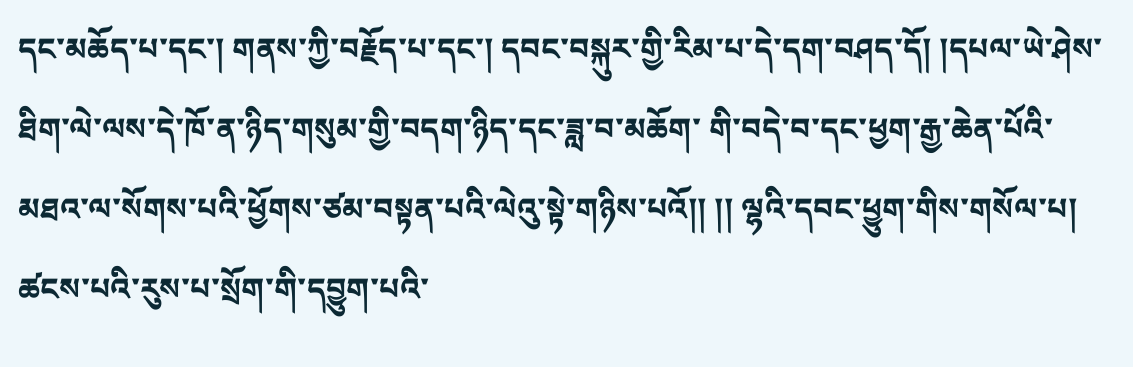དང་མཆོད་པ་དང་། གནས་ཀྱི་བརྗོད་པ་དང་། དབང་བསྐུར་གྱི་རིམ་པ་དེ་དག་བཤད་དོ། །དཔལ་ཡེ་ཤེས་ཐིག་ལེ་ལས་དེ་ཁོ་ན་ཉིད་གསུམ་གྱི་བདག་ཉིད་དང་ཟླ་བ་མཆོག་ གི་བདེ་བ་དང་ཕྱག་རྒྱ་ཆེན་པོའི་མཐའ་ལ་སོགས་པའི་ཕྱོགས་ཙམ་བསྟན་པའི་ལེའུ་སྟེ་གཉིས་པའོ།། །། ལྷའི་དབང་ཕྱུག་གིས་གསོལ་པ། ཚངས་པའི་རུས་པ་སྲོག་གི་དབྱུག་པའི་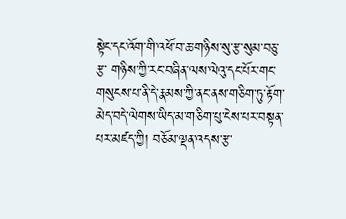སྟེང་དང་འོག་གི་འཕོ་བ་ཆ་གཉིས་སུ་རྩ་སུམ་བཅུ་རྩ་ གཉིས་ཀྱི་རང་བཞིན་ལས་ལེའུ་དང་པོར་གང་གསུངས་པ་ནི་དེ་རྣམས་ཀྱི་ནང་ནས་གཅིག་ཏུ་རྟོག་མེད་བདེ་ལེགས་ཡིད་མ་གཅིག་པུ་ངེས་པར་བསྟན་པར་མཛད་ཀྱི། བཅོམ་ལྡན་འདས་རྩ་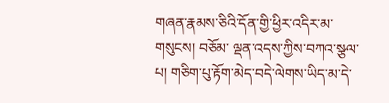གཞན་རྣམས་ཅིའི་དོན་གྱི་ཕྱིར་འདིར་མ་གསུངས། བཅོམ་ ལྡན་འདས་ཀྱིས་བཀའ་སྩལ་པ། གཅིག་པུ་རྟོག་མེད་བདེ་ལེགས་ཡིད་མ་དེ་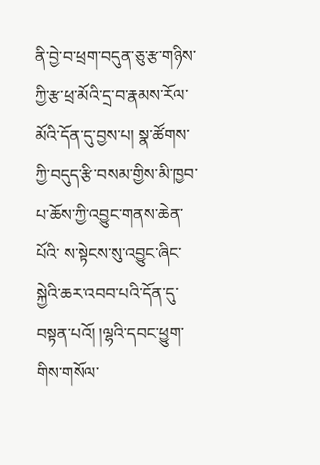ནི་བྱེ་བ་ཕྲག་བདུན་ཅུ་རྩ་གཉིས་ཀྱི་རྩ་ཕྲ་མོའི་དྲ་བ་རྣམས་རོལ་མོའི་དོན་དུ་བྱས་པ། སྣ་ཚོགས་ཀྱི་བདུད་རྩི་བསམ་གྱིས་མི་ཁྱབ་པ་ཆོས་ཀྱི་འབྱུང་གནས་ཆེན་པོའི་ ས་སྟེངས་སུ་འབྱུང་ཞིང་སྐྱེའི་ཆར་འབབ་པའི་དོན་དུ་བསྟན་པའོ། །ལྷའི་དབང་ཕྱུག་གིས་གསོལ་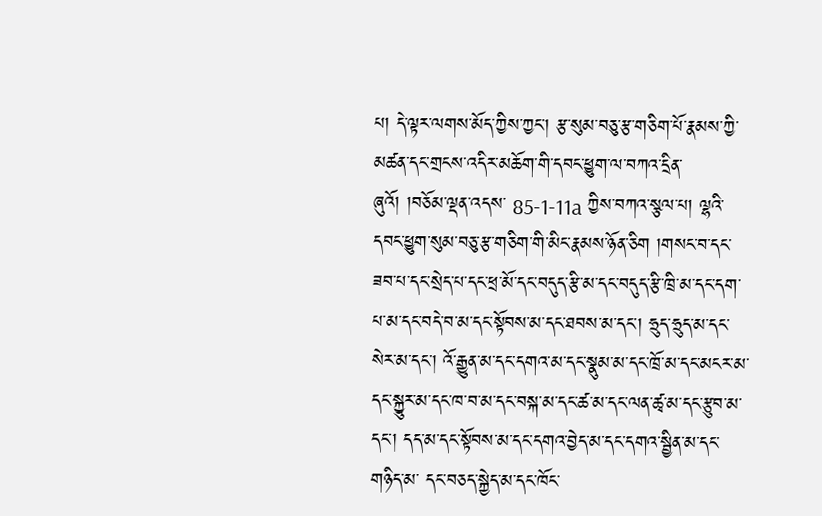པ། དེ་ལྟར་ལགས་མོད་ཀྱིས་ཀྱང་། རྩ་སུམ་བཅུ་རྩ་གཅིག་པོ་རྣམས་ཀྱི་མཚན་དང་གྲངས་འདིར་མཆོག་གི་དབང་ཕྱུག་ལ་བཀའ་དྲིན་ཞུའོ། །བཅོམ་ལྡན་འདས་ 85-1-11a ཀྱིས་བཀའ་སྩལ་པ། ལྷའི་དབང་ཕྱུག་སུམ་བཅུ་རྩ་གཅིག་གི་མིང་རྣམས་ཉོན་ཅིག །གསང་བ་དང་ཟབ་པ་དང་སྲེད་པ་དང་ཕྲ་མོ་དང་བདུད་རྩི་མ་དང་བདུད་རྩི་ཁྲི་མ་དང་དག་པ་མ་དང་བདེ་བ་མ་དང་སྟོབས་མ་དང་ཐབས་མ་དང་། ཧྲུད་ཧྲུད་མ་དང་སེར་མ་དང་། འོ་རྒྱུན་མ་དང་དགའ་མ་དང་སྣུམ་མ་དང་ཁྲོ་མ་དང་མངར་མ་དང་སྐྱུར་མ་དང་ཁ་བ་མ་དང་བསྐ་མ་དང་ཚ་མ་དང་ལན་ཚྭ་མ་དང་རྩུབ་མ་དང་། དད་མ་དང་སྟོབས་མ་དང་དགའ་བྱེད་མ་དང་དགའ་སྦྱིན་མ་དང་གཉིད་མ་ དང་བཅད་སྐྱེད་མ་དང་ཁོང་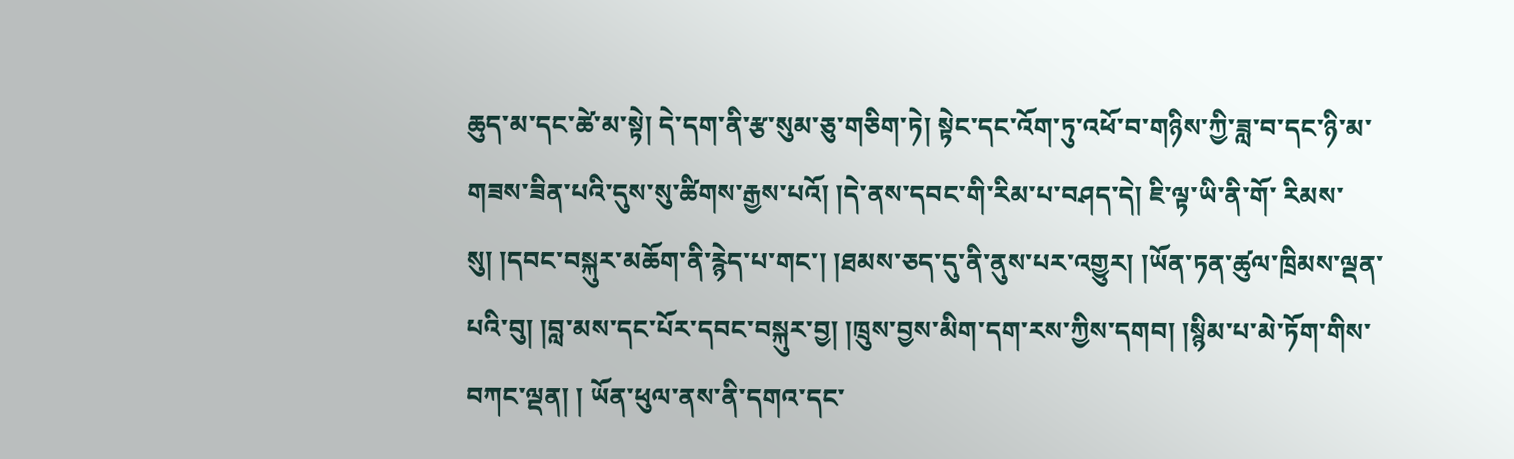ཆུད་མ་དང་ཚེ་མ་སྟེ། དེ་དག་ནི་རྩ་སུམ་ཅུ་གཅིག་ཏེ། སྟེང་དང་འོག་ཏུ་འཕོ་བ་གཉིས་ཀྱི་ཟླ་བ་དང་ཉི་མ་གཟས་ཟིན་པའི་དུས་སུ་ཚིགས་རྒྱས་པའོ། །དེ་ནས་དབང་གི་རིམ་པ་བཤད་དེ། ཇི་ལྟ་ཡི་ནི་གོ་ རིམས་སུ། །དབང་བསྐུར་མཆོག་ནི་རྙེད་པ་གང་། །ཐམས་ཅད་དུ་ནི་ནུས་པར་འགྱུར། །ཡོན་ཏན་ཚུལ་ཁྲིམས་ལྡན་པའི་བུ། །བླ་མས་དང་པོར་དབང་བསྐུར་བྱ། །ཁྲུས་བྱས་མིག་དག་རས་ཀྱིས་དགབ། །སྙིམ་པ་མེ་ཏོག་གིས་བཀང་ལྡན། ། ཡོན་ཕུལ་ནས་ནི་དགའ་དང་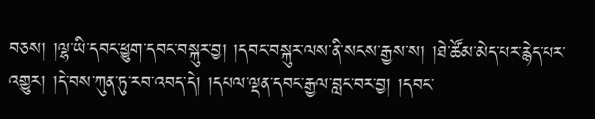བཅས། །ལྷ་ཡི་དབང་ཕྱུག་དབང་བསྐུར་བྱ། །དབང་བསྐུར་ལས་ནི་སངས་རྒྱས་ས། །ཐེ་ཚོམ་མེད་པར་རྙེད་པར་འགྱུར། །དེ་བས་ཀུན་ཏུ་རབ་འབད་དེ། །དཔལ་ལྡན་དབང་རྒྱལ་བླང་བར་བྱ། །དབང་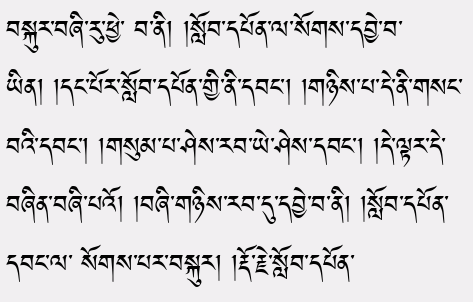བསྐུར་བཞི་རུ་ཕྱེ་ བ་ནི། །སློབ་དཔོན་ལ་སོགས་དབྱེ་བ་ཡིན། །དང་པོར་སློབ་དཔོན་གྱི་ནི་དབང་། །གཉིས་པ་དེ་ནི་གསང་བའི་དབང་། །གསུམ་པ་ཤེས་རབ་ཡེ་ཤེས་དབང་། །དེ་ལྟར་དེ་བཞིན་བཞི་པའོ། །བཞི་གཉིས་རབ་དུ་དབྱེ་བ་ནི། །སློབ་དཔོན་དབང་ལ་ སོགས་པར་བསྐུར། །རྡོ་རྗེ་སློབ་དཔོན་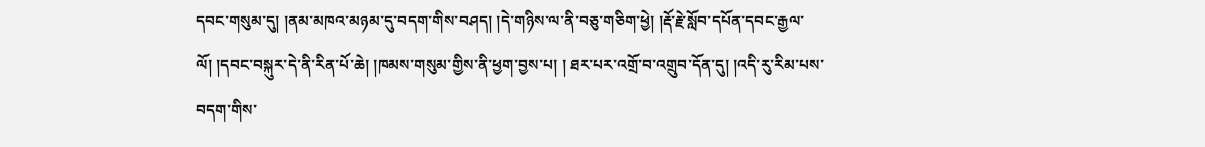དབང་གསུམ་དུ། །ནམ་མཁའ་མཉམ་དུ་བདག་གིས་བཤད། །དེ་གཉིས་ལ་ནི་བཅུ་གཅིག་ཕྱེ། །རྡོ་རྗེ་སློབ་དཔོན་དབང་རྒྱལ་ལོ། །དབང་བསྐུར་དེ་ནི་རིན་པོ་ཆེ། །ཁམས་གསུམ་གྱིས་ནི་ཕྱག་བྱས་པ། ། ཐར་པར་འགྲོ་བ་འགྲུབ་དོན་དུ། །འདི་རུ་རིམ་པས་བདག་གིས་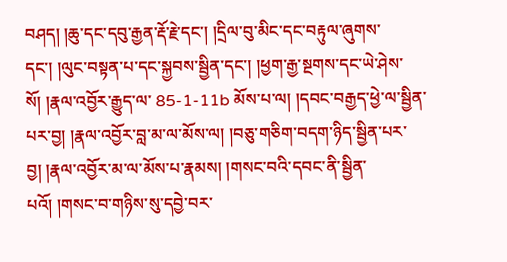བཤད། །ཆུ་དང་དབུ་རྒྱན་རྡོ་རྗེ་དང་། །དྲིལ་བུ་མིང་དང་བརྟུལ་ཞུགས་དང་། །ལུང་བསྟན་པ་དང་སྐྱབས་སྦྱིན་དང་། །ཕྱག་རྒྱ་སྔགས་དང་ཡེ་ཤེས་སོ། །རྣལ་འབྱོར་རྒྱུད་ལ་ 85-1-11b མོས་པ་ལ། །དབང་བརྒྱད་ཕྱེ་ལ་སྦྱིན་པར་བྱ། །རྣལ་འབྱོར་བླ་མ་ལ་མོས་ལ། །བཅུ་གཅིག་བདག་ཉིད་སྦྱིན་པར་བྱ། །རྣལ་འབྱོར་མ་ལ་མོས་པ་རྣམས། །གསང་བའི་དབང་ནི་སྦྱིན་པའོ། །གསང་བ་གཉིས་སུ་དབྱེ་བར་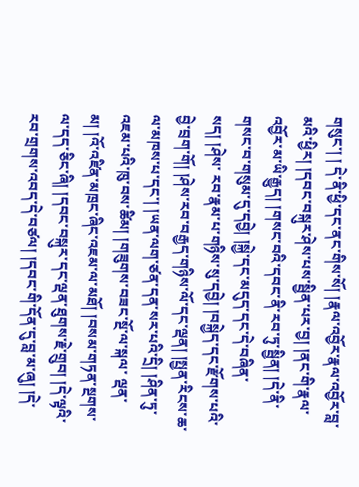གསུང་། ། དེ་ནི་ཕྱི་དང་ནང་གིས་སོ། །རྣལ་འབྱོར་རྣལ་འབྱོར་བླ་མའི་ཕྱིར། །དབང་བསྐུར་ཤེས་པས་སྦྱིན་པར་བྱ། །ནང་གི་རྣལ་འབྱོར་མ་ཡི་རྒྱུད། །གསང་བའི་དབང་ནི་རབ་ཏུ་སྦྱིན། །དེ་ནི་གསང་བ་གསུམ་དུ་དབྱེ། །སྐྱེ་དང་མདུད་དང་དེ་བཞིན་སད། །ཤེས་ རབ་རྣམ་པ་གཉིས་སུ་དབྱེ། །བསྐྱེད་དང་རྫོགས་པའི་བྱེ་བྲག་གོ། །ཤེས་རབ་བརྒྱད་གཉིས་ལོ་དང་ལྡན། །སྤྱན་རིངས་ཆ་ལ་མཁས་པ་དང་། །ཡན་ལག་ཙན་དན་སར་པའི་དྲི། །ཤིན་ཏུ་འཇམ་པའི་ཁུ་བས་ཚིམ། །གཟུགས་བཟང་སྔོ་ལ་སྐལ་ ལྡན་མ། །འོ་འཛིན་མཁྲང་ཞིང་འཇམ་ལ་མཐོ། །བསམ་གཏན་སྔགས་ལ་དད་ཅིང་ཞི། །དབང་བསྐུར་དང་ལྡན་ཐུགས་རྗེ་གྲུབ། །དེ་ལྟའི་རབ་གྲགས་འབད་དེ་བཙལ། །དབང་གི་དོན་དུ་བླ་མ་ཞུ། །དེ་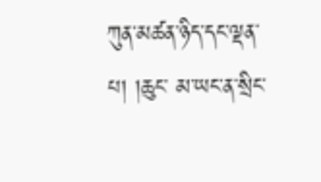ཀུན་མཚན་ཉིད་དང་ལྡན་པ། །ཆུང་ མ་ཡང་ན་སྲིང་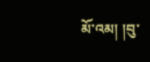མོ་འམ། །བུ་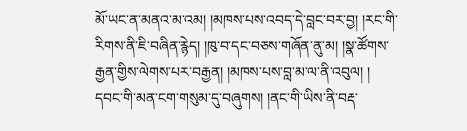མོ་ཡང་ན་མནའ་མ་འམ། །མཁས་པས་འབད་དེ་བླང་བར་བྱ། །རང་གི་རིགས་ནི་ཇི་བཞིན་རྙེད། །ཁུ་བ་དང་བཅས་གཞོན་ནུ་མ། །སྣ་ཚོགས་རྒྱན་གྱིས་ལེགས་པར་བརྒྱན། །མཁས་པས་བླ་མ་ལ་ནི་འབུལ། ། དབང་གི་མན་ངག་གསུམ་དུ་བཞུགས། །ནང་གི་ཡིས་ནི་བརྡ་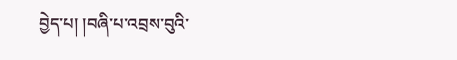བྱེད་པ། །བཞི་པ་འབྲས་བུའི་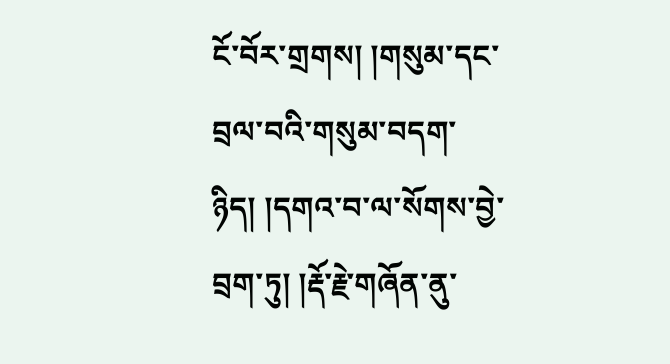ངོ་བོར་གྲགས། །གསུམ་དང་བྲལ་བའི་གསུམ་བདག་ཉིད། །དགའ་བ་ལ་སོགས་བྱེ་བྲག་ཏུ། །རྡོ་རྗེ་གཞོན་ནུ་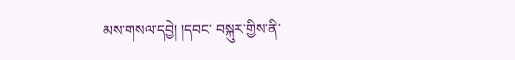མས་གསལ་དབྱེ། །དབང་ བསྐུར་གྱིས་ནི་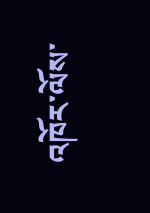འཁོར་ལོས་